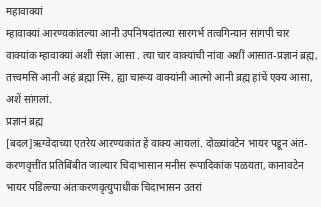महावाक्यां
म्हावाक्यां आरण्यकांतल्या आनी उपनिषदांतल्या सारगर्भ तत्वगिन्यान सांगपी चार वाक्यांक म्हावाक्यां अशी संज्ञा आसा . त्या चार वाक्यांची नांवा अशीं आसात-प्रज्ञानं ब्रह्म, तत्त्वमसि आनी अहं ब्रह्मा स्मि, ह्या चारूय वाक्यांनी आत्मो आनी ब्रह्म हांचें एक्य आसा, अशें सांगलां.
प्रज्ञानं ब्रह्म
[बदल]ऋग्वेदाच्या एतरेय आरण्यकांत हें वाक्य आयलां. दोळ्यांवटेन भायर पडून अंत-करणवृत्तींत प्रतिबिंबीत जाल्यार चिदाभासान मनीस रूपादिकांक पळयता, कानावटेन भायर पडिल्ल्या अंतःकरणवृत्युपाधीक चिदाभासन उतरां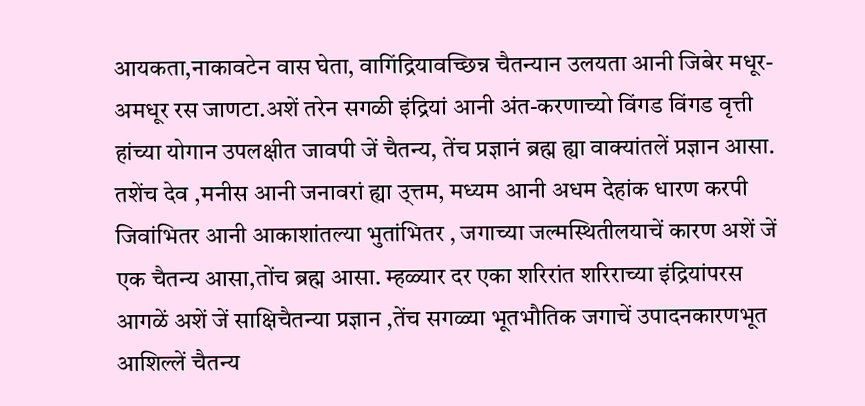आयकता,नाकावटेन वास घेता, वागिंद्रियावच्छिन्न चैतन्यान उलयता आनी जिबेर मधूर-अमधूर रस जाणटा.अशें तरेन सगळी इंद्रियां आनी अंत-करणाच्यो विंगड विंगड वृत्ती हांच्या योगान उपलक्षीत जावपी जें चैतन्य, तेंच प्रज्ञानं ब्रह्म ह्या वाक्यांतलें प्रज्ञान आसा. तशेंच देव ,मनीस आनी जनावरां ह्या उ्त्तम, मध्यम आनी अधम देहांक धारण करपी जिवांभितर आनी आकाशांतल्या भुतांभितर , जगाच्या जल्मस्थितीलयाचें कारण अशें जें एक चैतन्य आसा,तोंच ब्रह्म आसा. म्हळ्यार दर एका शरिरांत शरिराच्या इंद्रियांपरस आगळें अशें जें साक्षिचैतन्या प्रज्ञान ,तेंच सगळ्या भूतभौतिक जगाचें उपादनकारणभूत आशिल्लें चैतन्य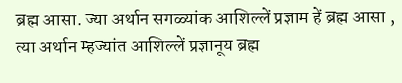ब्रह्म आसा. ज्या अर्थान सगळ्यांक आशिल्लें प्रज्ञाम हें ब्रह्म आसा , त्या अर्थान म्हज्यांत आशिल्लें प्रज्ञानूय ब्रह्म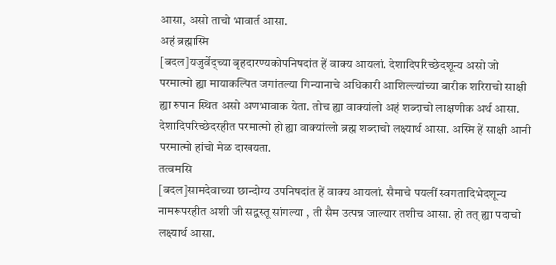आसा, असो ताचो भावार्त आसा.
अहं ब्रह्मास्मि
[बदल]यजुर्वेद्च्या बृहदारण्यकोपनिषदांत हें वाक्य आयलां. देशादिपरिच्छेदशून्य असो जो परमात्मो ह्या मायाकल्पित जगांतल्या गिन्यानाचे अधिकारी आशिल्ल्यांच्या बारीक शरिराचो साक्षी ह्या रुपान स्थित असो अणभावाक येता. तोच ह्या वाक्यांलो अहं शब्दाचो लाक्षणीक अर्थ आसा. देशादिपरिच्छेदरहीत परमात्मो हो ह्या वाक्यांत्लो ब्रह्म शब्दाचो लक्ष्यार्थ आसा. अस्मि हें साक्षी आनी परमात्मो हांचो मेळ दाखयता.
तत्वमसि
[बदल]सामदेवाच्या छान्दोग्य उपनिषदांत हें वाक्य आयलां. सैमाचे पयलीं स्वगतादिभेदशून्य नामरूपरहीत अशी जी सद्वस्तू सांगल्या , ती सैम उत्पन्न जाल्यार तशीच आसा. हो तत् ह्या पदाचो लक्ष्यार्थ आसा.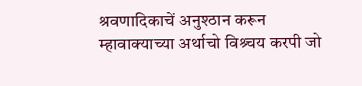श्रवणादिकाचें अनुश्ठान करून म्हावाक्याच्या अर्थाचो विश्र्चय करपी जो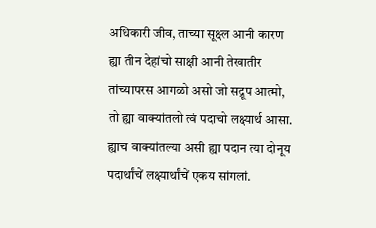अधिकारी जीव, ताच्या सूक्ष्ल आनी कारण ह्या तीन देहांचो साक्षी आनी तेखातीर तांच्यापरस आगळो असो जो सद्रूप आत्मो, तो ह्या वाक्यांतलो त्वं पदाचो लक्ष्यार्थ आसा. ह्याच वाक्यांतल्या असी ह्या पदान त्या दोनूय पदार्थांचें लक्ष्यार्थांचें एकय सांगलां.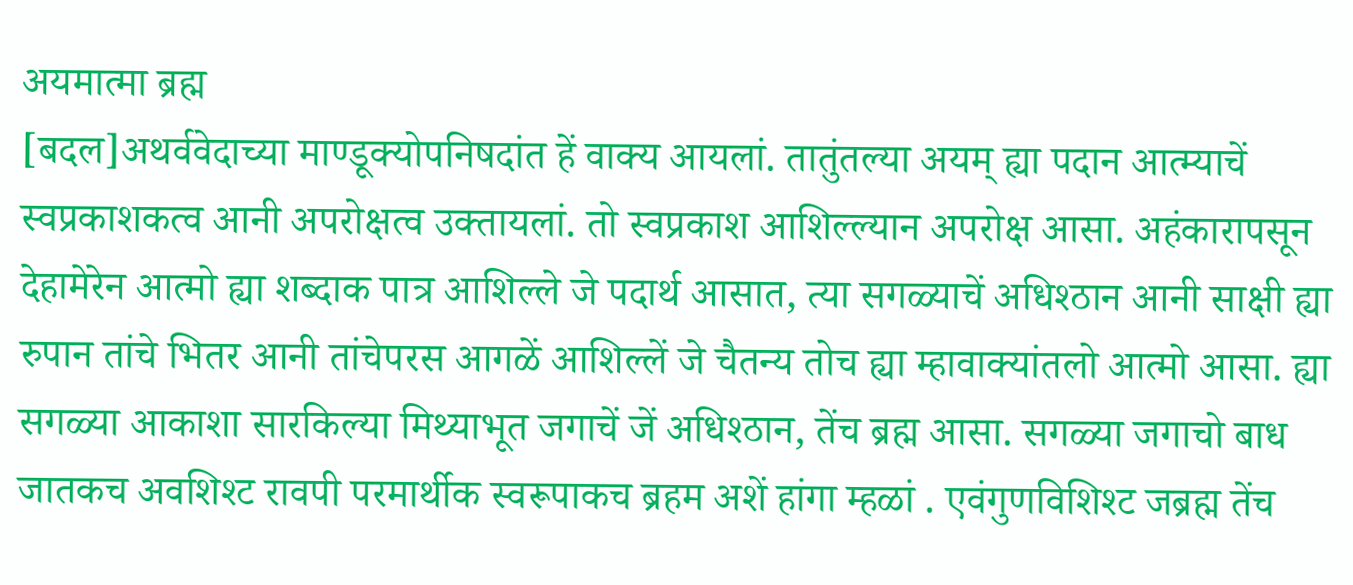अयमात्मा ब्रह्म
[बदल]अथर्ववेदाच्या माण्डूक्योपनिषदांत हें वाक्य आयलां. तातुंतल्या अयम् ह्या पदान आत्म्याचें स्वप्रकाशकत्व आनी अपरोक्षत्व उक्तायलां. तो स्वप्रकाश आशिल्ल्यान अपरोक्ष आसा. अहंकारापसून देहामेरेन आत्मो ह्या शब्दाक पात्र आशिल्ले जे पदार्थ आसात, त्या सगळ्याचें अधिश्ठान आनी साक्षी ह्या रुपान तांचे भितर आनी तांचेपरस आगळें आशिल्लें जे चैतन्य तोच ह्या म्हावाक्यांतलो आत्मो आसा. ह्या सगळ्या आकाशा सारकिल्या मिथ्याभूत जगाचें जें अधिश्ठान, तेंच ब्रह्म आसा. सगळ्या जगाचो बाध जातकच अवशिश्ट रावपी परमार्थीक स्वरूपाकच ब्रहम अशें हांगा म्हळां . एवंगुणविशिश्ट जब्रह्म तेंच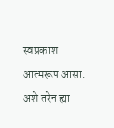स्वप्रकाश आत्मरूप आसा.
अशे तरेन ह्या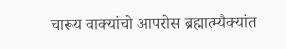चारूय वाक्यांचो आपरोस ब्रह्मात्म्यैक्यांत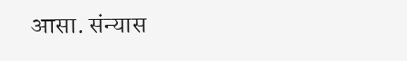आसा. संन्यास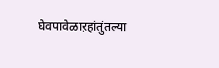घेवपावेळाऱहांतुंतल्या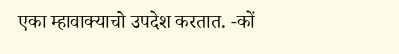एका म्हावाक्याचो उपदेश करतात. -कों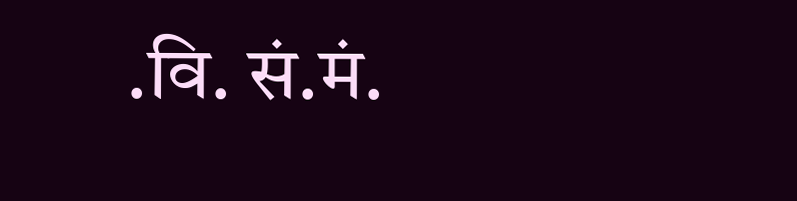.वि. सं.मं.